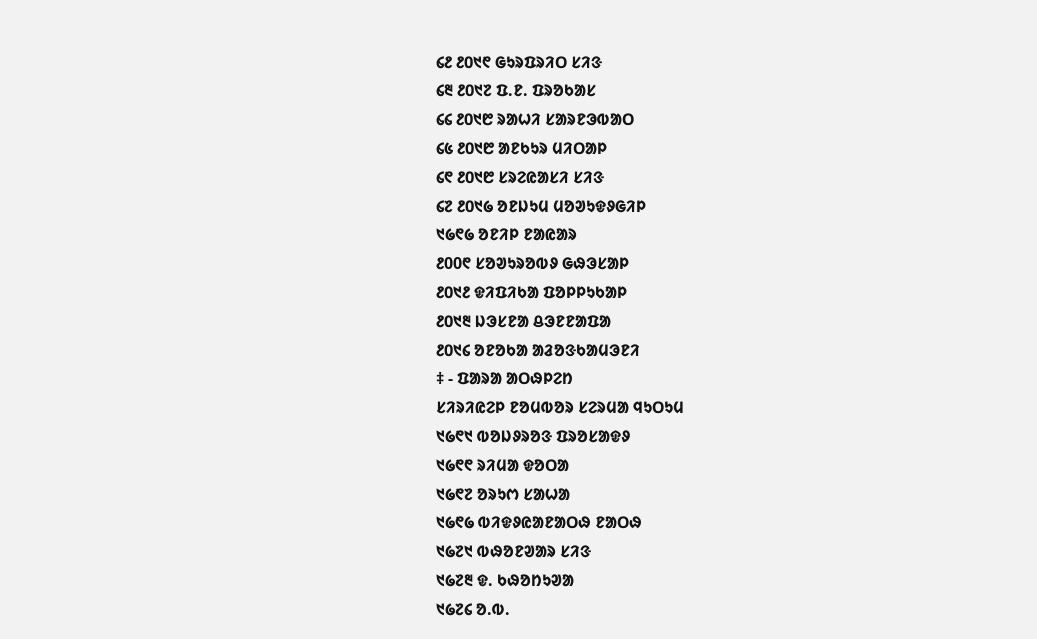᱔᱒ ᱒᱐᱑᱖ ᱜᱩᱨᱯᱨᱤᱛ ᱥᱤᱝ
᱔᱓ ᱒᱐᱑᱗ ᱯ.ᱱ. ᱯᱨᱚᱠᱟᱥ
᱔᱔ ᱒᱐᱑᱘ ᱨᱟᱦᱤ ᱥᱟᱨᱱᱳᱵᱟᱛ
᱔᱕ ᱒᱐᱑᱘ ᱟᱱᱠᱩᱨ ᱢᱤᱛᱟᱞ
᱔᱖ ᱒᱐᱑᱘ ᱥᱨᱮᱭᱟᱥᱤ ᱥᱤᱝ
᱔᱗ ᱒᱐᱑᱙ ᱚᱱᱡᱩᱢ ᱢᱚᱣᱩᱫᱽᱜᱤᱞ
᱑᱙᱖᱙ ᱚᱱᱤᱞ ᱱᱟᱭᱟᱨ
᱒00᱖ ᱥᱚᱣᱩᱨᱚᱵᱽ ᱜᱷᱳᱥᱟᱞ
᱒᱐᱑᱒ ᱫᱤᱯᱤᱠᱟ ᱯᱚᱞᱞᱩᱠᱟᱞ
᱒᱐᱑᱓ ᱡᱳᱥᱱᱟ ᱪᱳᱱᱱᱟᱯᱟ
᱒᱐᱑᱔ ᱚᱱᱚᱠᱟ ᱟᱲᱚᱝᱠᱟᱢᱳᱱᱤ
‡ - ᱯᱟᱨᱟ ᱟᱛᱷᱞᱮᱴ
ᱥᱤᱨᱤᱭᱮᱞ ᱱᱚᱢᱵᱚᱨ ᱥᱮᱨᱢᱟ ᱧᱩᱛᱩᱢ
᱑᱙᱖᱑ ᱵᱚᱡᱽᱨᱚᱝ ᱯᱨᱚᱥᱟᱫᱽ
᱑᱙᱖᱖ ᱨᱤᱢᱟ ᱫᱚᱛᱟ
᱑᱙᱖᱗ ᱚᱨᱩᱬ ᱥᱟᱦᱟ
᱑᱙᱖᱙ ᱵᱤᱫᱽᱭᱟᱱᱟᱛᱷ ᱱᱟᱛᱷ
᱑᱙᱗᱑ ᱵᱷᱚᱱᱣᱟᱨ ᱥᱤᱝ
᱑᱙᱗᱓ ᱫ. ᱠᱷᱚᱴᱩᱣᱟ
᱑᱙᱗᱔ ᱚ.ᱵ.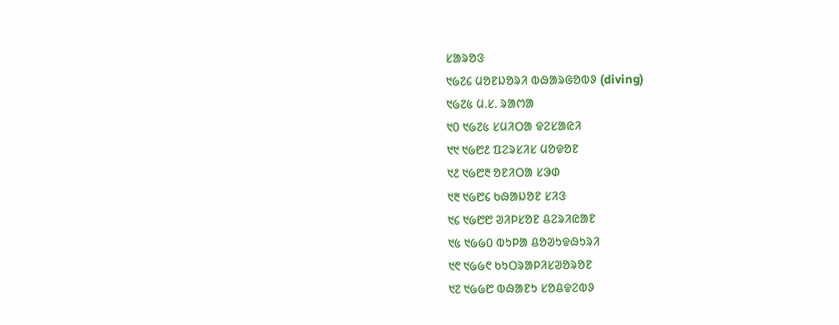ᱥᱟᱨᱚᱝ
᱑᱙᱗᱔ ᱢᱚᱱᱡᱚᱨᱤ ᱵᱷᱟᱨᱜᱚᱵᱽ (diving)
᱑᱙᱗᱕ ᱢ.ᱥ. ᱨᱟᱬᱟ
᱑0 ᱑᱙᱗᱕ ᱥᱢᱤᱛᱟ ᱫᱮᱥᱟᱭᱤ
᱑᱑ ᱑᱙᱘᱒ ᱯᱮᱨᱥᱤᱥ ᱢᱚᱫᱚᱱ
᱑᱒ ᱑᱙᱘᱓ ᱚᱱᱤᱛᱟ ᱥᱳᱰ
᱑᱓ ᱑᱙᱘᱔ ᱠᱷᱟᱡᱚᱱ ᱥᱤᱝ
᱑᱔ ᱑᱙᱘᱘ ᱣᱤᱞᱥᱚᱱ ᱪᱮᱨᱤᱭᱟᱱ
᱑᱕ ᱑᱙᱙᱐ ᱵᱩᱞᱟ ᱪᱚᱣᱩᱫᱷᱩᱨᱤ
᱑᱖ ᱑᱙᱙᱖ ᱠᱩᱛᱨᱟᱞᱤᱥᱣᱚᱨᱚᱱ
᱑᱗ ᱑᱙᱙᱘ ᱵᱷᱟᱱᱩ ᱥᱚᱪᱫᱮᱵᱽ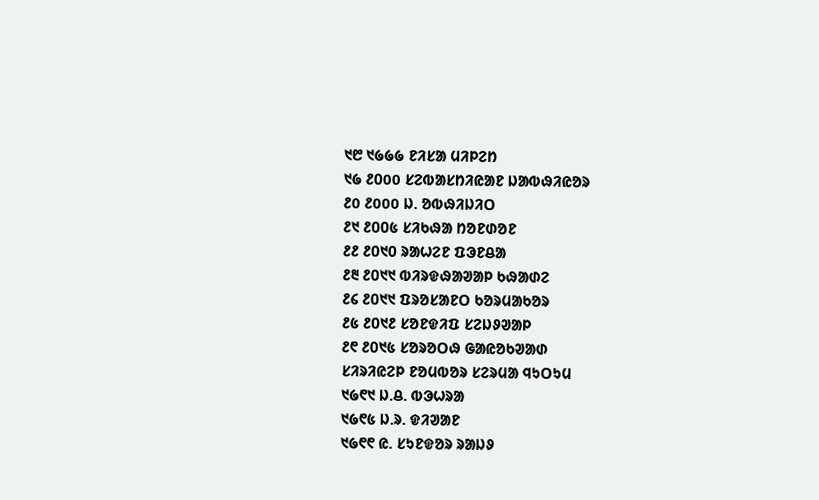᱑᱘ ᱑᱙᱙᱙ ᱱᱤᱥᱟ ᱢᱤᱞᱮᱴ
᱑᱙ ᱒᱐00 ᱥᱮᱵᱟᱥᱴᱤᱭᱟᱱ ᱡᱟᱵᱷᱤᱭᱚᱨ
᱒0 ᱒000 ᱡ. ᱚᱵᱷᱤᱡᱤᱛ
᱒᱑ ᱒᱐᱐᱕ ᱥᱤᱠᱷᱟ ᱴᱚᱱᱰᱚᱱ
᱒᱒ ᱒᱐᱑᱐ ᱨᱟᱦᱮᱱ ᱯᱳᱱᱪᱟ
᱒᱓ ᱒᱐᱑᱑ ᱵᱤᱨᱫᱷᱟᱣᱟᱞ ᱠᱷᱟᱰᱮ
᱒᱔ ᱒᱐᱑᱑ ᱯᱨᱚᱥᱟᱱᱛ ᱠᱚᱨᱢᱟᱠᱚᱨ
᱒᱕ ᱒᱐᱑᱒ ᱥᱚᱱᱫᱤᱯ ᱥᱮᱡᱽᱣᱟᱞ
᱒᱖ ᱒᱐᱑᱕ ᱥᱚᱨᱚᱛᱷ ᱜᱟᱭᱚᱠᱣᱟᱰ
ᱥᱤᱨᱤᱭᱮᱞ ᱱᱚᱢᱵᱚᱨ ᱥᱮᱨᱢᱟ ᱧᱩᱛᱩᱢ
᱑᱙᱖᱑ ᱡ.ᱪ. ᱵᱳᱦᱨᱟ
᱑᱙᱖᱕ ᱡ.ᱨ. ᱫᱤᱣᱟᱱ
᱑᱙᱖᱖ ᱭ. ᱥᱩᱱᱫᱚᱨ ᱨᱟᱡᱽ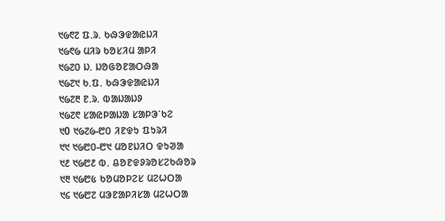᱑᱙᱖᱗ ᱯ.ᱨ. ᱠᱷᱳᱫᱟᱭᱡᱤ
᱑᱙᱖᱙ ᱢᱤᱨ ᱠᱚᱥᱤᱢ ᱟᱞᱤ
᱑᱙᱗᱐ ᱡ. ᱡᱚᱜᱚᱱᱟᱛᱷᱟ
᱑᱙᱗᱑ ᱠ.ᱯ. ᱠᱷᱳᱫᱟᱭᱡᱤ
᱑᱙᱗᱓ ᱱ.ᱨ. ᱵᱟᱡᱟᱡᱽ
᱑᱙᱗᱖ ᱥᱟᱭᱞᱟᱡᱟ ᱥᱟᱞᱳᱸᱠᱮ
᱑0 ᱑᱙᱗᱙-᱘᱐ ᱤᱱᱫᱩ ᱯᱩᱨᱤ
᱑᱑ ᱑᱙᱘᱐-᱘᱑ ᱢᱚᱱᱡᱤᱛ ᱫᱩᱣᱟ
᱑᱒ ᱑᱙᱘᱒ ᱵ. ᱪᱚᱱᱫᱽᱨᱚᱥᱮᱠᱷᱚᱨ
᱑᱓ ᱑᱙᱘᱕ ᱠᱚᱢᱚᱞᱮᱥ ᱢᱮᱦᱛᱟ
᱑᱔ ᱑᱙᱘᱗ ᱢᱳᱱᱟᱞᱤᱥᱟ ᱢᱮᱦᱛᱟ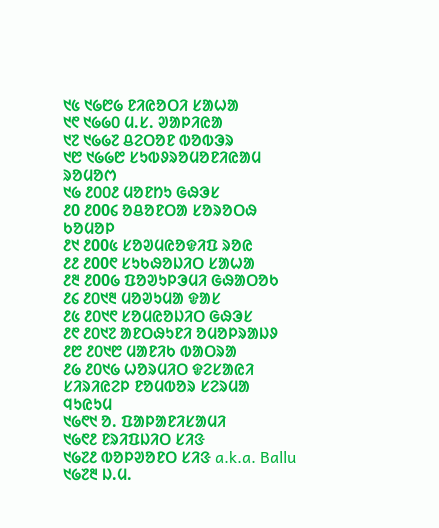᱑᱕ ᱑᱙᱘᱙ ᱱᱤᱭᱚᱛᱤ ᱥᱟᱦᱟ
᱑᱖ ᱑᱙᱙᱐ ᱢ.ᱥ. ᱣᱟᱞᱤᱭᱟ
᱑᱗ ᱑᱙᱙᱗ ᱪᱮᱛᱚᱱ ᱵᱚᱵᱳᱨ
᱑᱘ ᱑᱙᱙᱘ ᱥᱩᱵᱽᱨᱚᱢᱚᱱᱤᱭᱟᱢ ᱨᱚᱢᱚᱬ
᱑᱙ ᱒᱐᱐᱒ ᱢᱚᱱᱴᱩ ᱜᱷᱳᱥ
᱒0 ᱒00᱔ ᱚᱪᱚᱱᱛᱟ ᱥᱚᱨᱚᱛᱷ ᱠᱚᱢᱚᱞ
᱒᱑ ᱒00᱕ ᱥᱚᱣᱢᱭᱚᱫᱤᱯ ᱨᱚᱭ
᱒᱒ ᱒00᱖ ᱥᱩᱠᱷᱚᱡᱤᱛ ᱥᱟᱦᱟ
᱒᱓ ᱒00᱙ ᱯᱚᱣᱩᱞᱳᱢᱤ ᱜᱷᱟᱛᱚᱠ
᱒᱔ ᱒᱐᱑᱓ ᱢᱚᱣᱩᱢᱟ ᱫᱟᱥ
᱒᱕ ᱒᱐᱑᱖ ᱥᱚᱢᱭᱚᱡᱤᱛ ᱜᱷᱳᱥ
᱒᱖ ᱒᱐᱑᱗ ᱟᱱᱛᱷᱩᱱᱤ ᱚᱢᱚᱞᱨᱟᱡᱽ
᱒᱘ ᱒᱐᱑᱘ ᱢᱟᱱᱤᱠ ᱵᱟᱛᱨᱟ
᱒᱙ ᱒᱐᱑᱙ ᱦᱚᱨᱢᱤᱛ ᱫᱮᱥᱟᱭᱤ
ᱥᱤᱨᱤᱭᱮᱞ ᱱᱚᱢᱵᱚᱨ ᱥᱮᱨᱢᱟ ᱧᱩᱭᱩᱢ
᱑᱙᱖᱑ ᱚ. ᱯᱟᱞᱟᱱᱤᱥᱟᱢᱤ
᱑᱙᱖᱒ ᱱᱨᱤᱯᱡᱤᱛ ᱥᱤᱝ
᱑᱙᱗᱒ ᱵᱚᱞᱣᱚᱱᱛ ᱥᱤᱝ a.k.a. Ballu
᱑᱙᱗᱓ ᱡ.ᱢ.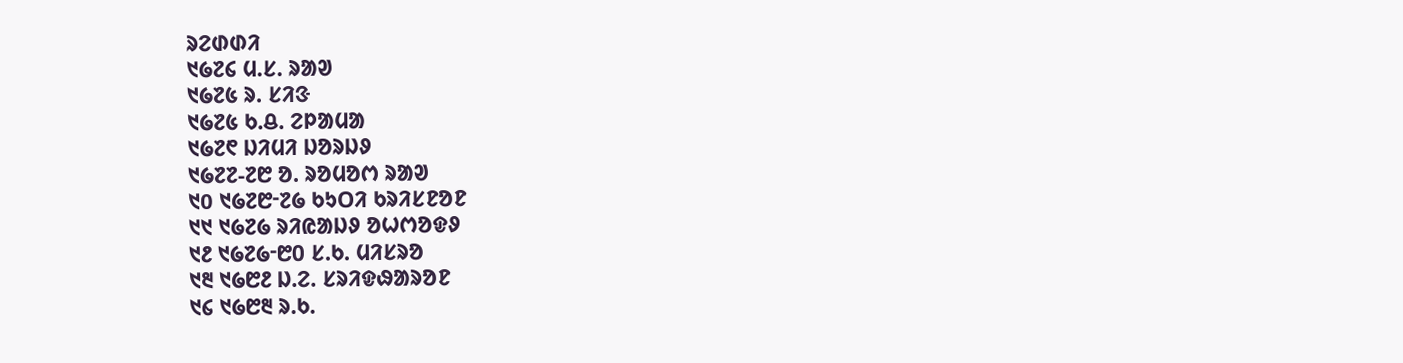ᱨᱮᱰᱰᱤ
᱑᱙᱗᱔ ᱢ.ᱥ. ᱨᱟᱣ
᱑᱙᱗᱕ ᱨ. ᱥᱤᱝ
᱑᱙᱗᱕ ᱠ.ᱪ. ᱮᱞᱟᱢᱟ
᱑᱙᱗᱖ ᱡᱤᱢᱤ ᱡᱚᱨᱡᱽ
᱑᱙᱗᱗-᱗᱘ ᱚ. ᱨᱚᱢᱚᱬ ᱨᱟᱣ
᱑0 ᱑᱙᱗᱘ᱼ᱗᱙ ᱠᱩᱛᱤ ᱠᱨᱤᱥᱱᱚᱱ
᱑᱑ ᱑᱙᱗᱙ ᱨᱤᱭᱟᱡᱽ ᱚᱦᱬᱚᱫᱽ
᱑᱒ ᱑᱙᱗᱙ᱼ᱘᱐ ᱥ.ᱠ. ᱢᱤᱥᱨᱚ
᱑᱓ ᱑᱙᱘᱒ ᱡ.ᱮ. ᱥᱨᱤᱫᱷᱟᱨᱚᱱ
᱑᱔ ᱑᱙᱘᱓ ᱨ.ᱠ.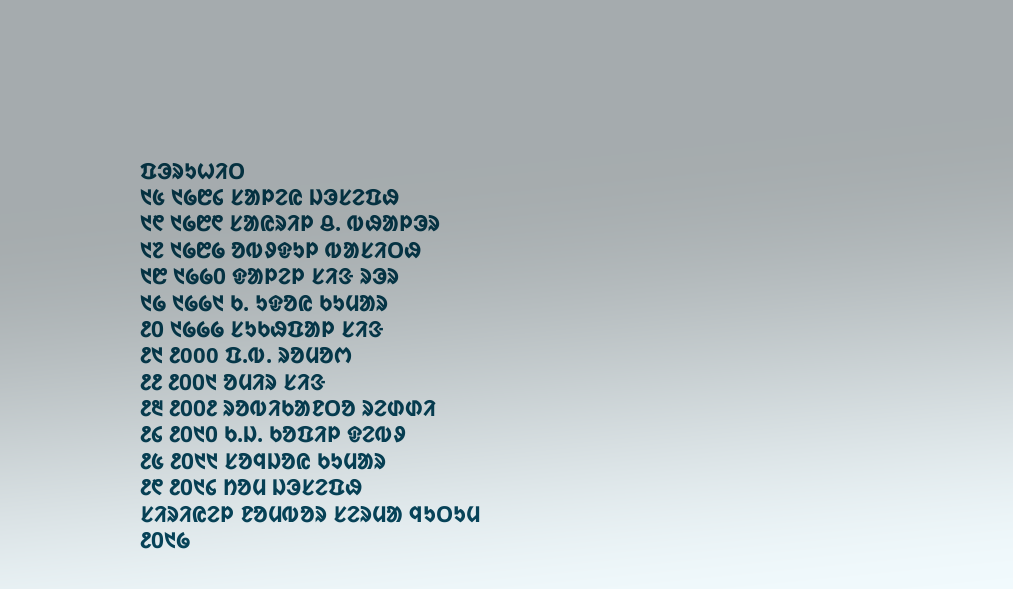ᱯᱳᱨᱩᱦᱤᱛ
᱑᱕ ᱑᱙᱘᱔ ᱥᱟᱞᱮᱭ ᱡᱳᱥᱮᱯᱷ
᱑᱖ ᱑᱙᱘᱖ ᱥᱟᱭᱨᱤᱞ ᱪ. ᱵᱷᱟᱞᱳᱨ
᱑᱗ ᱑᱙᱘᱙ ᱚᱵᱽᱫᱩᱞ ᱵᱟᱥᱤᱛᱷ
᱑᱘ ᱑᱙᱙᱐ ᱫᱟᱞᱮᱞ ᱥᱤᱝ ᱨᱳᱨ
᱑᱙ ᱑᱙᱙᱑ ᱠ. ᱩᱫᱚᱭ ᱠᱩᱢᱟᱨ
᱒᱐ ᱑᱙᱙᱙ ᱥᱩᱠᱷᱯᱟᱞ ᱥᱤᱝ
᱒᱑ ᱒000 ᱯ.ᱵ. ᱨᱚᱢᱚᱬ
᱒᱒ ᱒᱐᱐᱑ ᱚᱢᱤᱨ ᱥᱤᱝ
᱒᱓ ᱒᱐᱐᱒ ᱨᱚᱵᱤᱠᱟᱱᱛᱚ ᱨᱮᱰᱰᱤ
᱒᱔ ᱒᱐᱑᱐ ᱠ.ᱡ. ᱠᱚᱯᱤᱞ ᱫᱮᱵᱽ
᱒᱕ ᱒᱐᱑᱑ ᱥᱚᱧᱡᱚᱭ ᱠᱩᱢᱟᱨ
᱒᱖ ᱒᱐᱑᱔ ᱴᱚᱢ ᱡᱳᱥᱮᱯᱷ
ᱥᱤᱨᱤᱭᱮᱞ ᱱᱚᱢᱵᱚᱨ ᱥᱮᱨᱢᱟ ᱧᱩᱛᱩᱢ
᱒᱐᱑᱙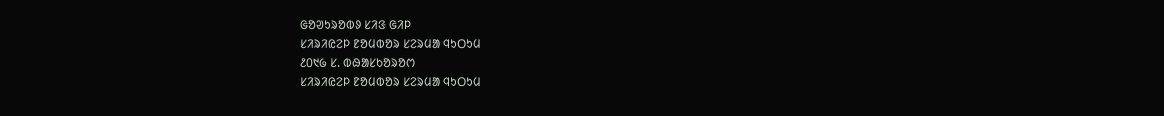ᱜᱚᱣᱩᱨᱚᱵᱽ ᱥᱤᱝ ᱜᱤᱞ
ᱥᱤᱨᱤᱭᱮᱞ ᱱᱚᱢᱵᱚᱨ ᱥᱮᱨᱢᱟ ᱧᱩᱛᱩᱢ
᱒᱐᱑᱙ ᱥ. ᱵᱷᱟᱥᱠᱚᱨᱚᱬ
ᱥᱤᱨᱤᱭᱮᱞ ᱱᱚᱢᱵᱚᱨ ᱥᱮᱨᱢᱟ ᱧᱩᱛᱩᱢ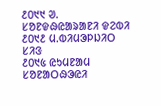᱒᱐᱑᱑ ᱣ. ᱥᱚᱱᱫᱷᱭᱟᱨᱟᱱᱤ ᱫᱮᱵᱤ
᱒᱐᱑᱒ ᱢ.ᱵᱤᱢᱳᱞᱡᱤᱛ ᱥᱤᱝ
᱒᱐᱑᱕ ᱭᱩᱢᱱᱟᱢ ᱥᱚᱱᱟᱛᱷᱳᱭᱤ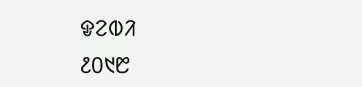ᱫᱮᱵᱤ
᱒᱐᱑᱘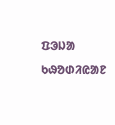ᱯᱳᱡᱟ ᱠᱷᱚᱰᱤᱭᱟᱱ